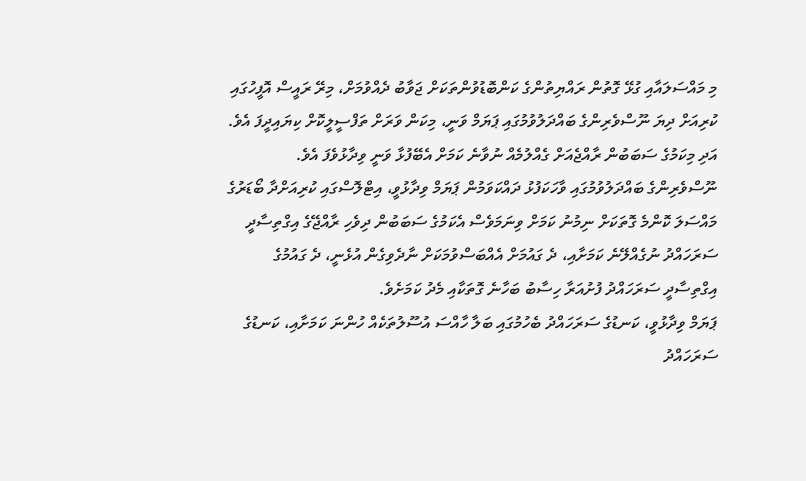މި މައްސަލައާއި ގުޅޭ ގޮތުން ރައްޔިތުންގެ ކަންބޮޑުވުންތަކަށް ޖަވާބު ދެއްވުމަށް، މިރޭ ރައީސް އޮފީހުގައި ކުރިއަށް ދިޔަ ނޫސްވެރިންގެ ބައްދަލުވުމުގައި ޕަޔަމް ވަނީ، މިކަން ވަރަށް ތަފްސީލީކޮށް ކިޔައިދީފަ އެވެ. އަދި މިކަމުގެ ސަބަބުން ރާއްޖެއަށް ގެއްލުމެއް ނުވާނެ ކަމަށް އެބޭފުޅާ ވަނީ ވިދާޅުވެފަ އެވެ.
ނޫސްވެރިންގެ ބައްދަލުވުމުގައި ވާހަކަފުޅު ދައްކަވަމުން ޕަޔަމް ވިދާޅުވީ، އިޓްލޮސްގައި ކުރިއަށްދާ ބޯޑަރުގެ މައްސަލަ ކޮންމެ ގޮތަކަށް ނިމުނު ކަމަށް ވިނަމަވެސް އެކަމުގެ ސަބަބުން ދިވެހި ރާއްޖޭގެ އިގްތިސާދީ ސަރަހައްދު ނުގެއްލޭނެ ކަމަށާއި، ދެ ގައުމަށް އެއްބަސްވުމަކަށް ނާދެވިގެން އުޅެނީ، ދެ ގައުމުގެ އިގްތިސާދީ ސަރަހައްދު ފުށުއަރާ ހިސާބު ބަހާނެ ގޮތަކާއި މެދު ކަމަށެވެ.
ޕަޔަމް ވިދާޅުވީ، ކަނޑުގެ ސަރަހައްދު ބެހުމުގައި ބަލާ ހާއްސަ އުސޫލުތަކެއް ހުންނަ ކަމަށާއި، ކަނޑުގެ ސަރަހައްދު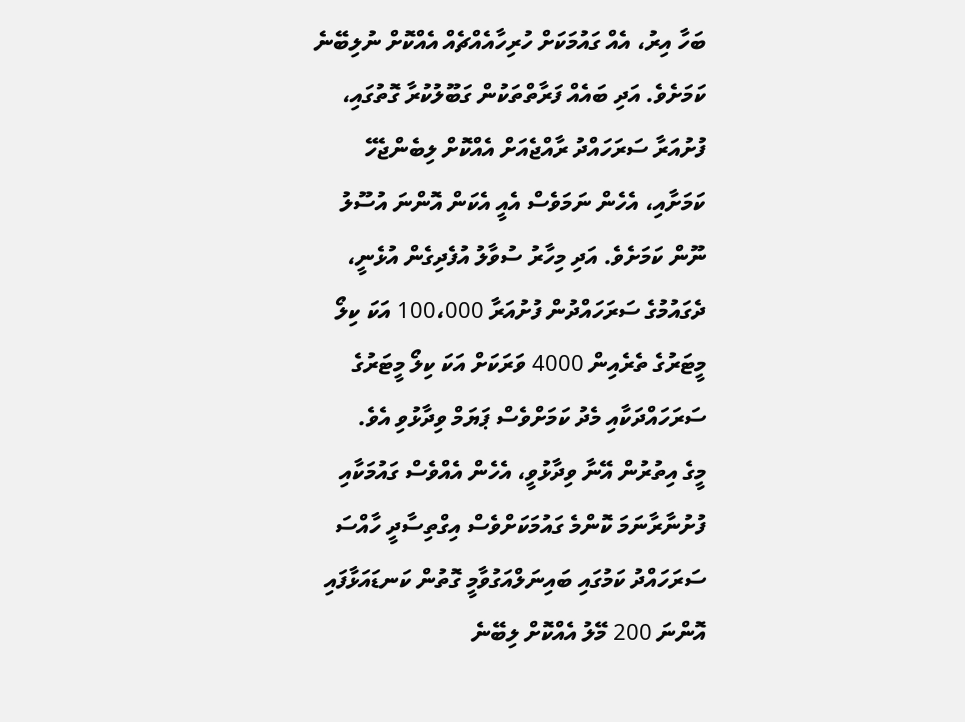ބަހާ އިރު، އެއް ގައުމަކަށް ހުރިހާއެއްޗެއް އެއްކޮށް ނުލިބޭނެ ކަމަށެވެ. އަދި ބައެއް ފަރާތްތަކުން ގަބޫލުކުރާ ގޮތުގައި، ފުށުއަރާ ސަރަހައްދު ރާއްޖެއަށް އެއްކޮށް ލިބެންޖެހޭ ކަމަށާއި، އެހެން ނަމަވެސް އެއީ އެކަން އޮންނަ އުސޫލު ނޫން ކަމަށެވެ. އަދި މިހާރު ސުވާލު އުފެދިގެން އުޅެނީ، ދެގައުމުގެ ސަރަހައްދުން ފުށުއަރާ 100،000 އަކަ ކިލޯ މީޓަރުގެ ތެރެއިން 4000 ވަރަކަށް އަކަ ކިލޯ މީޓަރުގެ ސަރަހައްދަކާއި މެދު ކަމަށްވެސް ޕަޔަމް ވިދާޅުވި އެވެ.
މީގެ އިތުރުން އޭނާ ވިދާޅުވީ، އެހެން އެއްވެސް ގައުމަކާއި ފުށުނާރާނަމަ ކޮންމެ ގައުމަކަށްވެސް އިގްތިސާދީ ހާއްސަ ސަރަހައްދު ކަމުގައި ބައިނަލްއަގުވާމީ ގޮތުން ކަނޑައަޅާފައި އޮންނަ 200 މޭލު އެއްކޮށް ލިބޭނެ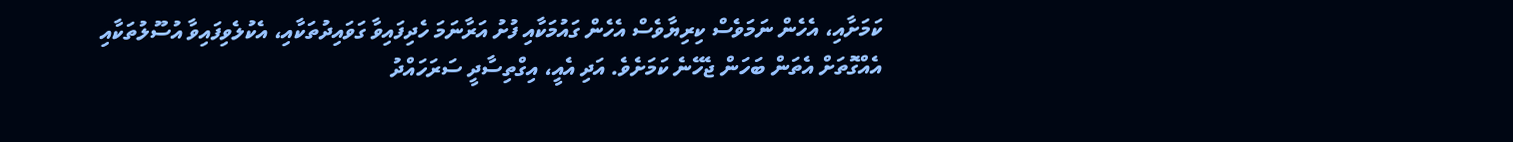ކަމަށާއި، އެހެން ނަމަވެސް ކިރިޔާވެސް އެހެން ގައުމަކާއި ފުށު އަރާނަމަ ހެދިފައިވާ ގަވައިދުތަކާއި، އެކުލެވިފައިވާ އުސޫލުތަކާއި އެއްގޮތަށް އެތަން ބަހަން ޖެހޭނެ ކަމަށެވެ. އަދި އެއީ، އިގްތިސާދީ ސަރަހައްދު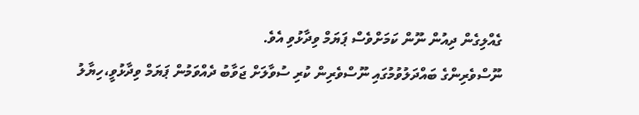ގެއްލިގެން ދިއުން ނޫން ކަމަށްވެސް ޕަޔަމް ވިދާޅުވި އެވެ.
ނޫސްވެރިންގެ ބައްދަލުވުމުގައި ނޫސްވެރިން ކުރި ސުވާލަށް ޖަވާބު ދެއްވަމުން ޕަޔަމް ވިދާޅުވީ،ހިޔާލު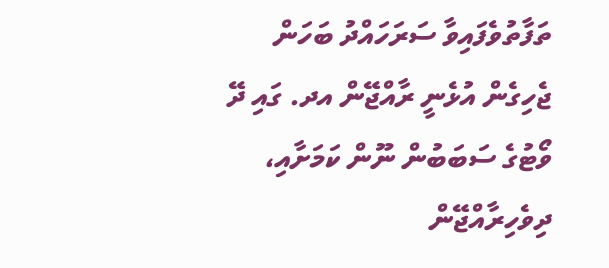ތަފާތުވެފައިވާ ސަރަހައްދު ބަހަން ޖެހިގެން އުޅެނީ ރާއްޖޭން އދ. ގައި ދޭ ވޯޓުގެ ސަބަބުން ނޫން ކަމަށާއި، ދިވެހިރާއްޖޭން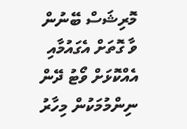މޮރިޝަސް ބޭނުން ވާ ގޮތަށް އެގައުމާއި އެއްކޮޅަށް ވޯޓު ދޭން ނިންމުމަކުން މިހާރު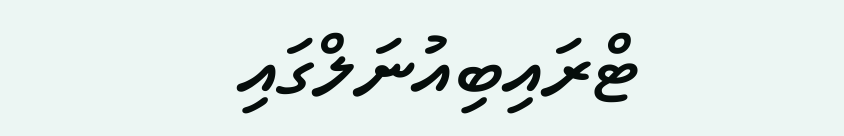ޓްރައިބިއުނަލްގައި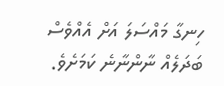ހިނގާ މައްސަލަ އަށް އެއްވެސް ބަދަލެއް ނާންނާނެ ކަމަށެވެ.